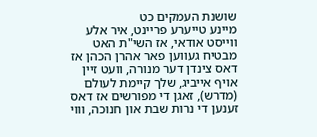שושנת העמקים כט
מיינע טייערע פריינט, איר אלע ווייסט אודאי, אז השי"ת האט מבטיח געווען פאר אהרן הכהן אז דאס צינדן דער מנורה, וועט זיין אויף אייביג, שלך קיימת לעולם (מדרש), זאגן די מפורשים אז דאס זענען די נרות שבת און חנוכה, וווי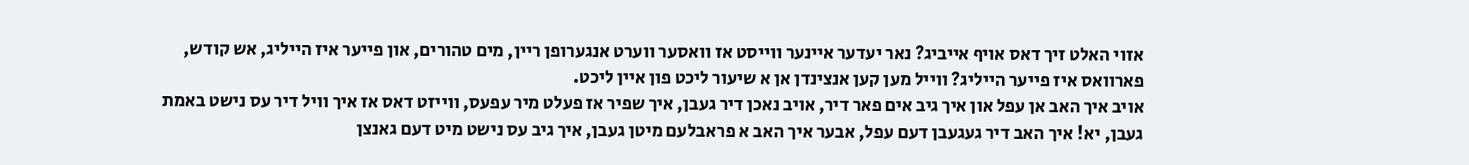אזוי האלט זיך דאס אויף אייביג? נאר יעדער איינער ווייסט אז וואסער ווערט אנגערופן ריין, מים טהורים, און פייער איז הייליג, אש קודש, פארוואס איז פייער הייליג? ווייל מען קען אנצינדן אן א שיעור ליכט פון איין ליכט.
אויב איך האב אן עפל און איך גיב אים פאר דיר, אויב נאכן דיר געבן, איך שפיר אז פעלט מיר עפעס, ווייזט דאס אז איך וויל דיר עס נישט באמת געבן, יא! איך האב דיר געגעבן דעם עפל, אבער איך האב א פראבלעם מיטן געבן, איך גיב עס נישט מיט דעם גאנצן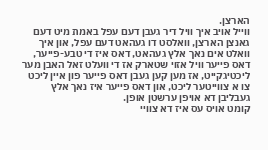הארצן.
ווייל אויב איך וויל דיר געבן דעם עפל באמת מיט דעם גאנצן הארצן, וואלסט דו געהאט דעם עפל, און איך וואלט אים נאך אלץ געהאט, דאס איז די טבע-פייער, דאס פייער וויל אזוי שטארק אז די וועלט זאל האבן מער ליכטיגקייט, אז מען קען געבן דאס פייער פון איין ליכט צו א צווייטער ליכט, און דאס פייער איז נאך אלץ געבליבן דא אויפן ערשטן אופן.
קומט אויס עס איז דא צוויי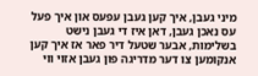מיני געבן, איך קען געבן עפעס און איך פעל עס נאכן געבן, דאן איז די געבן נישט בשלימות, אבער שטעל דיר פאר אז איך קען אנקומען צו דער מדריגה פון געבן אזוי ווי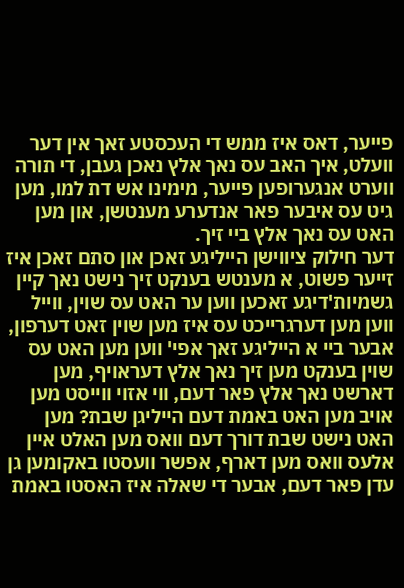פייער, דאס איז ממש די העכסטע זאך אין דער וועלט, איך האב עס נאך אלץ נאכן געבן, די תורה ווערט אנגערופען פייער, מימינו אש דת למו, מען גיט עס איבער פאר אנדערע מענטשן, און מען האט עס נאך אלץ ביי זיך.
דער חילוק ציווישן הייליגע זאכן און סתם זאכן איז זייער פשוט, א מענטש בענקט זיך נישט נאך קיין גשמיות'דיגע זאכען ווען ער האט עס שוין, ווייל ווען מען דערגרייכט עס איז מען שוין זאט דערפון, אבער ביי א הייליגע זאך אפי' ווען מען האט עס שוין בענקט מען זיך נאך אלץ דעראויף, מען דארשט נאך אלץ פאר דעם, ווי אזוי ווייסט מען אויב מען האט באמת דעם הייליגן שבת? מען האט נישט שבת דורך דעם וואס מען האלט איין אלעס וואס מען דארף, אפשר וועסטו באקומען גן עדן פאר דעם, אבער די שאלה איז האסטו באמת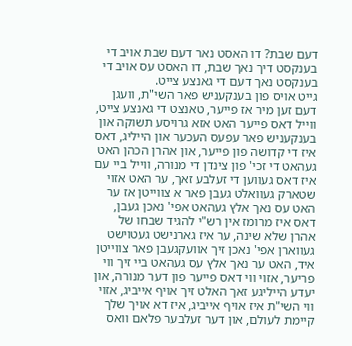דעם שבת? דו האסט נאר דעם שבת אויב די בענקסט דיך נאך שבת, דו האסט עס אויב די בענקסט נאך דעם די גאנצע צייט.
גייט אויס פון בענקעניש פאר השי"ת, וועגן דעם זען מיר אז פייער, טאנצט די גאנצע צייט, ווייל דאס פייער האט אזא גרויסע תשוקה און בענקעניש פאר עפעס העכער און הייליג, דאס איז די קדושה פון פייער, און אהרן הכהן האט געהאט די זכי' פון צינדן די מנורה, ווייל ביי עם איז דאס געווען די זעלבע זאך, ער האט אזוי שטארק געוואלט געבן פאר א צווייטן אז ער האט עס נאך אלץ געהאט אפי' נאכן געבן, דאס איז מרומז אין רש"י להגיד שבחו של אהרן שלא שינה, ער איז גארנישט געטוישט געווארן אפי' נאכן זיך אוועקגעבן פאר צווייטן איד, האט ער נאך אלץ עס געהאט ביי זיך ווי פריער, אזוי ווי דאס פייער פון דער מנורה, און יעדע הייליגע זאך האלט זיך אויף אייביג, אזוי ווי השי"ת איז אויף אייביג, איז דא אויך שלך קיימת לעולם, און דער זעלבער פלאם וואס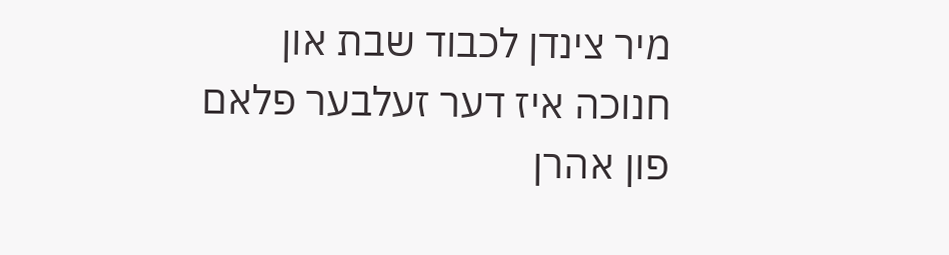מיר צינדן לכבוד שבת און חנוכה איז דער זעלבער פלאם פון אהרן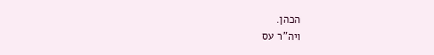הכהן.
ויה"ר עס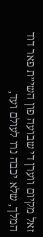זאל מקיום ווערן די שבועה פון השי״ת פאר דוד המלך, שלא יכבה נרו לעולם ועד,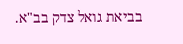בביאת גואל צדק בב"א.